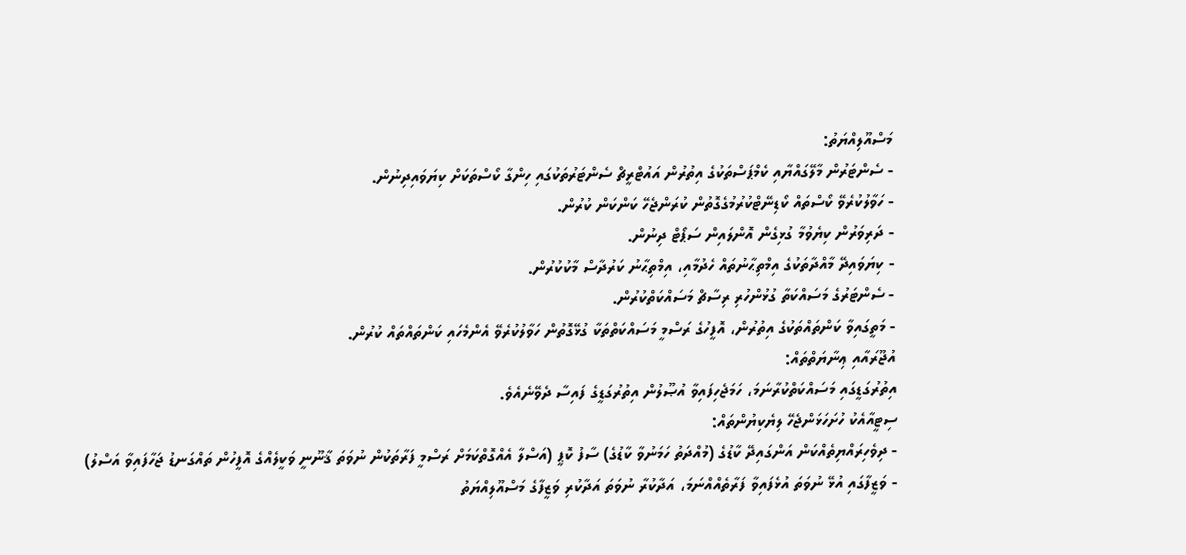މަސްއޫލިއްޔަތު:
- ސެންޓަރުން މާލޭގައްޔާއި ކެމްޕަސްތަކުގެ އިތުރުން އައުޓްރީޗް ސެންޓަރުތަކުގައި ހިންގާ ކޯސްތަކަށް ކިޔަވައިދިނުން.
- ހަވާލުކުރެވޭ ކޯސްތައް ކޯޑިނޭޓްކުރުމުގެގޮތުން ކުރަންޖެހޭ ކަންކަން ކުރުން.
- ދަރިވަރުން ކިޔެވުމާ ގުޅިގެން އޮންލައިން ސަޕޯޓް ދިނުން.
- ކިޔަވައިދޭ މާއްދާތަކުގެ އިމްތިޙާނުތައް ހެދުމާއި، އިމްތިޙާނު ކަރުދާސް މާކުކުރުން.
- ސެންޓަރުގެ މަސައްކަތާ ގުޅުންހުރި ރިސާޗް މަސައްކަތްކުރުން.
- މަތީގައިވާ ކަންތައްތަކުގެ އިތުރުން، އޮފީހުގެ ރަސްމީ މަސައްކަތްތަކާ ގުޅޭގޮތުން ހަވާލުކުރެވޭ އެންމެހައި ކަންތައްތައް ކުރުން.
އުޖޫރައާއި ޢިނާޔަތްތައް:
އިތުރުގަޑީގައި މަސައްކަތްކުރާނަމަ، ހަމަޖެހިފައިވާ އުޞޫލުން އިތުރުގަޑީގެ ފައިސާ ދެވޭނެއެވެ.
ސިޓީއާއެކު ހުށަހަޅަންޖެހޭ ލިޔެކިޔުންތައް:
- ދިވެހިރައްޔިތެއްކަން އަންގައިދޭ ކާޑުގެ (މުއްދަތު ހަމަނުވާ ކާޑުގެ) ސާފު ކޮޕީ (އަސްލާ އެއްގޮތްކަމަށް ރަސްމީ ފަރާތަކުން ނުވަތަ ޤާނޫނީ ވަކީލެއްގެ އޮފީހުން ތައްގަނޑު ޖަހާފައިވާ އަސްލު)
- ވަޒީފާގައި އުޅޭ ނުވަތަ އުޅެފައިވާ ފަރާތެއްއްނަމަ، އަދާކުރާ ނުވަތަ އަދާކުރި ވަޒީފާގެ މަސްއޫލިއްޔަތު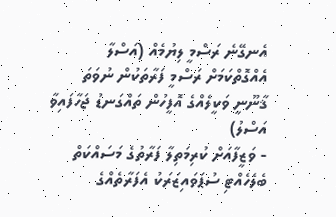އެނގޭނެ ރަސްމީ ލިޔުމެއް (އަސްލާ އެއްގޮތްކަމަށް ރަސްމީ ފަރާތަކުން ނުވަތަ ޤާނޫނީ ވަކީލެއްގެ އޮފީހުން ތައްގަނޑު ޖަހާފައިވާ އަސްލު)
- ވަޒީފާއަށް ކުރިމަތިލާ ފަރާތުގެ މަސައްކަތް ބެލެހެއްޓި ސުޕަވައިޒަރަކު އެފަރާތެއްގެ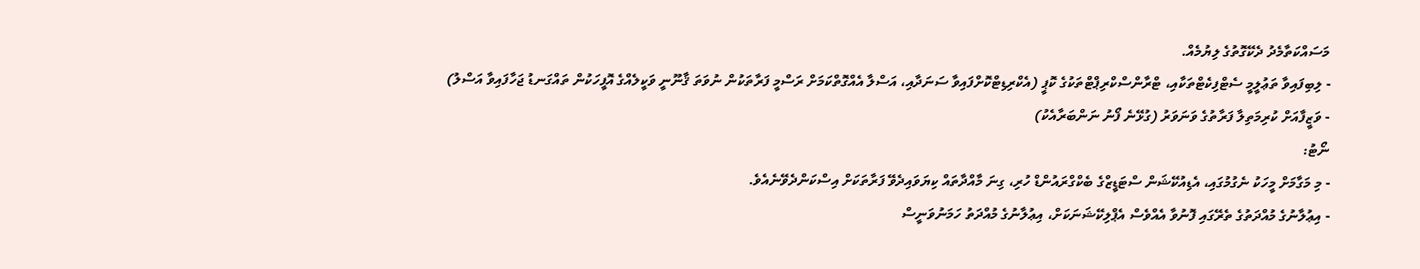މަސައްކަތާމެދު ދެކޭގޮތުގެ ލިޔުމެއް.
- ލިބިފައިވާ ތަޢުލީމީ ސެޓްފިކެޓްތަކާއި، ޓްރާންސްކްރިޕްޓްތަކުގެ ކޮޕީ (އެކްރިޑިޓްކޮށްފައިވާ ސަނަދާއި، އަސްލާ އެއްގޮތްކަމަށް ރަސްމީ ފަރާތަކުން ނުވަތަ ޤާނޫނީ ވަކީލެއްގެ އޮފީހަކުން ތައްގަނޑު ޖަހާފައިވާ އަސްލު)
- ވަޒީފާއަށް ކުރިމަތިލާ ފަރާތުގެ ވަނަވަރު (ގުޅޭނެ ފޯނު ނަންބަރާއެކު)
ނޯޓު:
- މި މަގާމަށް މީހަކު ނެގުމުގައި، އެޑިއުކޭޝަން ސްޓަޑީޒްގެ ބެކްގްރައުންޑް ހުރި، ގިނަ މާއްދާތައް ކިޔަވައިދެވޭ ފަރާތަކަށް އިސްކަންދެވޭނެއެވެ.
- އިޢުލާނުގެ މުއްދަތުގެ ތެރޭގައި ފޮނުވާ އެއްވެސް އެޕްލިކޭޝަނަކަށް، އިޢުލާނުގެ މުއްދަތު ހަމަނުވަނީސް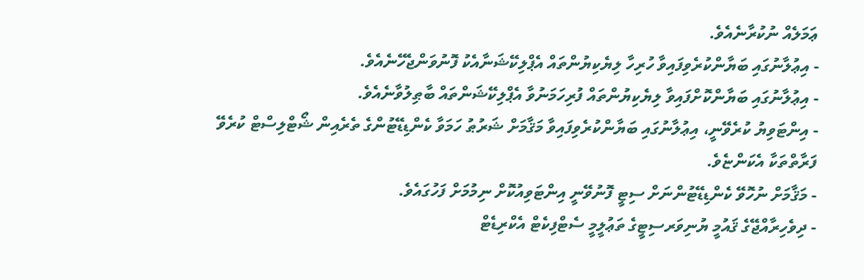ޢަމަލެއް ނުކުރާނެއެވެ.
- އިޢުލާނުގައި ބަޔާންކުރެވިފައިވާ ހުރިހާ ލިޔެކިޔުންތައް އެޕްލިކޭޝަނާއެކު ފޮނުވަންޖެހޭނެއެވެ.
- އިޢުލާނުގައި ބަޔާންކޮށްފައިވާ ލިޔެކިޔުންތައް ފުރިހަމަނުވާ އެޕްލިކޭޝަންތައް ބާޠިލުވާނެއެވެ.
- އިންޓަވިޔު ކުރެވޭނީ، އިޢުލާނުގައި ބަޔާންކުރެވިފައިވާ މަޤާމަށް ޝަރުޠު ހަމަވާ ކެންޑިޑޭޓުންގެ ތެރެއިން ޝޯޓްލިސްޓް ކުރެވޭ ފަރާތްތަކާ އެކަންޏެވެ.
- މަޤާމަށް ނުހޮވޭ ކެންޑިޑޭޓުންނަށް ސިޓީ ފޮނުވޭނީ އިންޓަވިއުކޮށް ނިމުމަށް ފަހުގައެވެ.
- ދިވެހިރާއްޖޭގެ ޤައުމީ ޔުނިވަރސިޓީގެ ތަޢުލީމީ ސެޓްފިކެޓް އެކްރިޑެޓް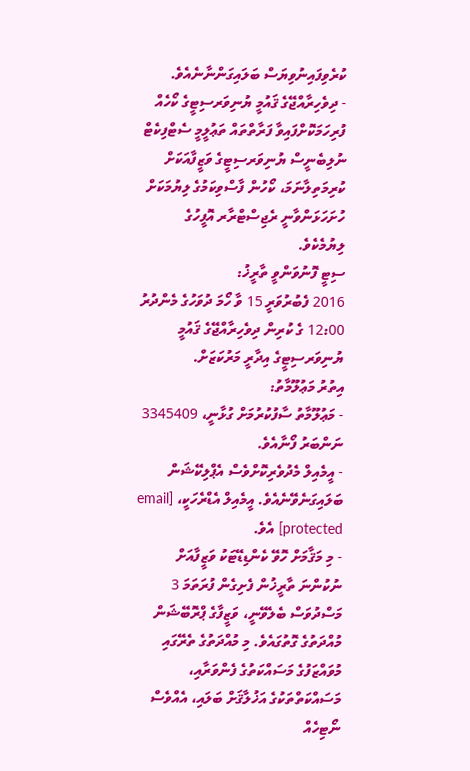ކުރެވިފައިނުވިޔަސް ބަލައިގަންނާނެއެވެ.
- ދިވެހިރާއްޖޭގެ ޤައުމީ ޔުނިވަރސިޓީގެ ކޯހެއް ފުރިހަމަކޮށްފައިވާ ފަރާތްތައް ތަޢުލީމީ ސެޓްފިކެޓް ނުލިބެނީސް ޔުނިވަރސިޓީގެ ވަޒީފާއަކަށް ކުރިމަތިލާނަމަ، ކޯހުން ފާސްވިކަމުގެ ލިޔުމަކަށް ހުށަހަޅަންވާނީ ރެޖިސްޓްރާރ އޮފީހުގެ ލިޔުމެކެވެ.
ސިޓީ ފޮނުވަންވީ ތާރީޚު:
2016 ފެބުރުވަރީ 15 ވާ ހޯމަ ދުވަހުގެ މެންދުރު 12:00 ގެ ކުރިން ދިވެހިރާއްޖޭގެ ޤައުމީ ޔުނިވަރސިޓީގެ އިދާރީ މަރުކަޒަށް.
އިތުރު މަޢުލޫމާތު:
- މަޢުލޫމާތު ސާފުކުރުމަށް ގުޅާނީ، 3345409 ނަންބަރު ފޯނާއެވެ.
- އީމެއިލް މެދުވެރިކޮށްވެސް އެޕްލިކޭޝަން ބަލައިގަނެވޭނެއެވެ. އީމެއިލް އެޑްރެހަކީ، [email protected] އެވެ.
- މި މަޤާމަށް ހޮވޭ ކެންޑިޑޭޓަކު ވަޒީފާއަށް ނުކުންނަ ތާރީޚުން ފެށިގެން ފުރަތަމަ 3 މަސްދުވަސް ބެލެވޭނީ، ވަޒީފާގެ ޕްރޮބޭޝަން މުއްދަތުގެ ގޮތުގައެވެ. މި މުއްދަތުގެ ތެރޭގައި މުވައްޒަފުގެ މަސައްކަތުގެ ފެންވަރާއި، މަސައްކަތްތަކުގެ އަޚުލާޤަށް ބަލައި، އެއްވެސް ނޯޓިހެއް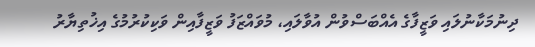ދިނުމަކާނުލައި ވަޒީފާގެ އެއްބަސްވުން އުވާލައި، މުވައްޒަފު ވަޒީފާއިން ވަކިކުރުމުގެ އިޚުތިޔާރު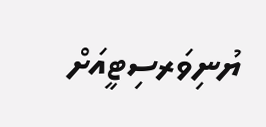ޔުނިވަރސިޓީއަށް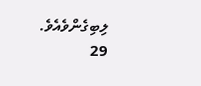ލިބިގެންވެއެވެ.
29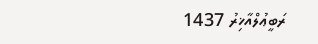ރަބީޢުލްއާޚިރު 1437